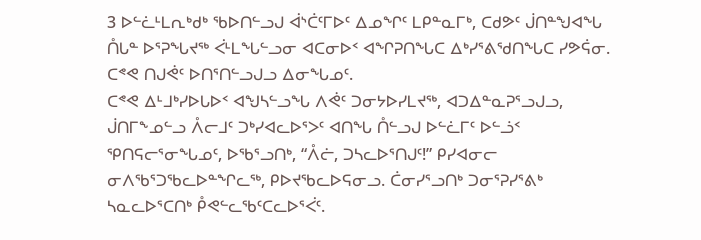3 ᐅᓪᓛᒻᒪᕆᒃᑯᒃ ᖃᐅᑎᓪᓗᒍ ᐋᔅᑖᑦᒥᐅᑦ ᐃᓄᖏᑦ ᒪᑭᓐᓇᒥᒃ, ᑕᑯᕗᑦ ᒎᑎᓐᖑᐊᖓ ᑍᒐᓐ ᐅᕐᕈᖓᔪᖅ ᐹᒻᒪᖓᓪᓗᓂ ᐊᑕᓂᐅᑉ ᐊᖏᕈᑎᖓᑕ ᐃᒃᓯᕐᕕᖁᑎᖓᑕ ᓯᕗᕌᓂ. ᑕᕝᕙ ᑎᒍᕚᑦ ᐅᑎᕐᑎᓪᓗᒍᓗ ᐃᓂᖓᓄᑦ.
ᑕᕝᕙ ᐃᒻᒧᒃᓯᐅᒐᐅᑉ ᐊᖑᓴᓪᓗᖓ ᐱᕚᑦ ᑐᓂᔭᐅᓯᒪᔪᖅ, ᐊᑐᐃᓐᓇᕈᕐᓗᒍᓗ, ᒎᑎᒥᖕᓄᓪᓗ ᐰᓕᒧᑦ ᑐᒃᓯᐊᓚᐅᕐᐳᑦ ᐊᑎᖓ ᑍᓪᓗᒍ ᐅᓪᓛᒥᑦ ᐅᓪᓘᑉ ᕿᑎᕋᓕᕐᓂᖓᓄᑦ, ᐅᖃᕐᓗᑎᒃ, “ᐰᓖ, ᑐᓴᓚᐅᕐᑎᒍᑦ!” ᑭᓯᐊᓂᓕ ᓂᐱᖃᕐᑐᖃᓚᐅᓐᖏᓚᖅ, ᑭᐅᔪᖃᓚᐅᕋᓂᓗ. ᑖᓂᓯᕐᓗᑎᒃ ᑐᓂᕐᕈᓯᕐᕕᒃ ᓴᓇᓚᐅᕐᑕᑎᒃ ᑬᕙᓪᓚᖃᑦᑕᓚᐅᕐᐹᑦ.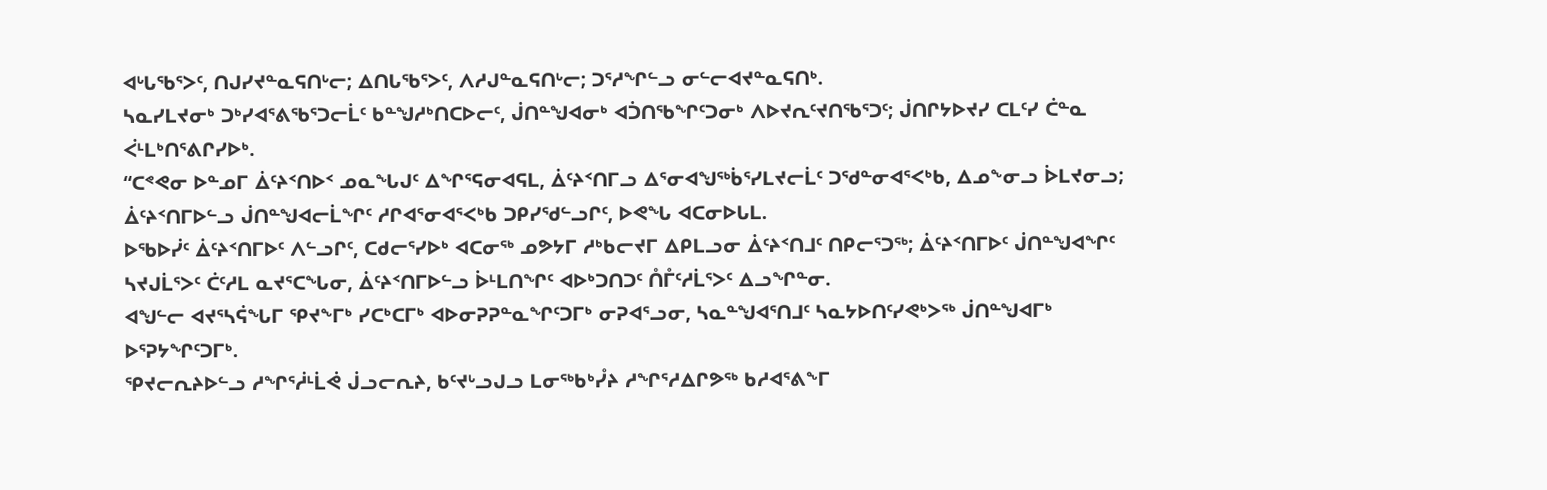ᐊᒡᒐᖃᕐᐳᑦ, ᑎᒍᓯᔪᓐᓇᕋᑎᒡᓕ; ᐃᑎᒐᖃᕐᐳᑦ, ᐱᓱᒍᓐᓇᕋᑎᒡᓕ; ᑐᕐᓱᖏᓪᓗ ᓂᓪᓕᐊᔪᓐᓇᕋᑎᒃ.
ᓴᓇᓯᒪᔪᓂᒃ ᑐᒃᓯᐊᕐᕕᖃᕐᑐᓕᒫᑦ ᑲᓐᖑᓱᒃᑎᑕᐅᓕᑦ, ᒎᑎᓐᖑᐊᓂᒃ ᐊᑑᑎᖃᖏᑦᑐᓂᒃ ᐱᐅᔪᕆᑦᔪᑎᖃᕐᑐᑦ; ᒎᑎᒋᔭᐅᔪᓯ ᑕᒪᑦᓯ ᑖᓐᓇ ᐹᒻᒪᒃᑎᕐᕕᒋᓯᐅᒃ.
“ᑕᕝᕙᓂ ᐅᓐᓄᒥ ᐄᑦᔨᑉᑎᐅᑉ ᓄᓇᖓᒍᑦ ᐃᖏᕐᕋᓂᐊᕋᒪ, ᐄᑦᔨᑉᑎᒥᓗ ᐃᕐᓂᐊᖑᖅᑳᕐᓯᒪᔪᓕᒫᑦ ᑐᖁᓐᓂᐊᕐᐸᒃᑲ, ᐃᓄᖕᓂᓗ ᐆᒪᔪᓂᓗ; ᐄᑦᔨᑉᑎᒥᐅᓪᓗ ᒎᑎᓐᖑᐊᓕᒫᖏᑦ ᓱᒋᐊᕐᓂᐊᕐᐸᒃᑲ ᑐᑭᓯᖁᓪᓗᒋᑦ, ᐅᕙᖓ ᐊᑕᓂᐅᒐᒪ.
ᐅᖃᐅᓰᑦ ᐄᑦᔨᑉᑎᒥᐅᑦ ᐱᓪᓗᒋᑦ, ᑕᑯᓕᕐᓯᐅᒃ ᐊᑕᓂᖅ ᓄᕗᔭᒥ ᓱᒃᑲᓕᔪᒥ ᐃᑭᒪᓗᓂ ᐄᑦᔨᑉᑎᒧᑦ ᑎᑭᓕᕐᑐᖅ; ᐄᑦᔨᑉᑎᒥᐅᑦ ᒎᑎᓐᖑᐊᖏᑦ ᓴᔪᒍᒫᕐᐳᑦ ᑖᑦᓱᒪ ᓇᔪᕐᑕᖓᓂ, ᐄᑦᔨᑉᑎᒥᐅᓪᓗ ᐆᒻᒪᑎᖏᑦ ᐊᐅᒃᑐᑎᑐᑦ ᑍᒤᑦᓱᒫᕐᐳᑦ ᐃᓗᖏᓐᓂ.
ᐊᖑᓪᓕ ᐊᔪᕐᓴᕌᖓᒥ ᕿᔪᖕᒥᒃ ᓯᑕᒃᑕᒥᒃ ᐊᐅᓂᕈᕈᓐᓇᖏᑦᑐᒥᒃ ᓂᕈᐊᕐᓗᓂ, ᓴᓇᓐᖑᐊᕐᑎᒧᑦ ᓴᓇᔭᐅᑎᑦᓯᕙᒃᐳᖅ ᒎᑎᓐᖑᐊᒥᒃ ᐅᕐᕈᔭᖏᑦᑐᒥᒃ.
ᕿᔪᓕᕆᔨᐅᓪᓗ ᓱᖏᕐᓲᒻᒫᕚ ᒎᓗᓕᕆᔨ, ᑲᑦᔪᒡᓗᒍᓗ ᒪᓂᖅᑲᒃᓮᔨ ᓱᖏᕐᓱᐃᒋᕗᖅ ᑲᓱᐊᕐᕕᖕᒥ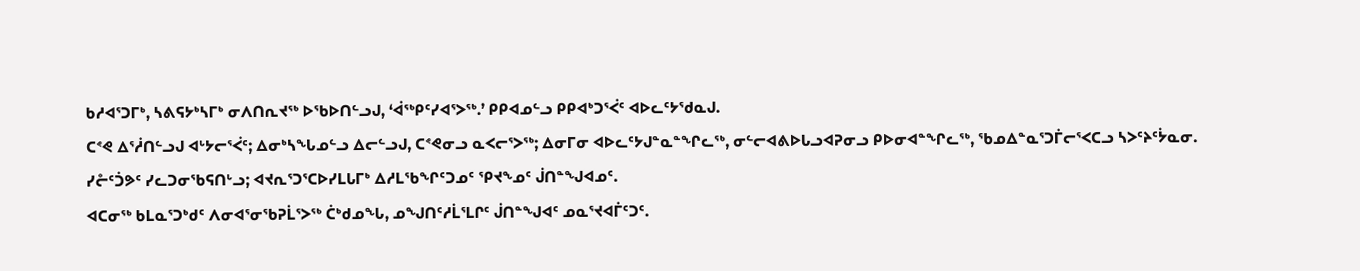ᑲᓱᐊᕐᑐᒥᒃ, ᓴᕕᕋᔭᒃᓴᒥᒃ ᓂᐱᑎᕆᔪᖅ ᐅᖃᐅᑎᓪᓗᒍ, ‘ᐋᖅᑭᑦᓯᐊᕐᐳᖅ.’ ᑭᑭᐊᓄᓪᓗ ᑭᑭᐊᒃᑐᕐᐹᑦ ᐊᐅᓚᑦᔭᖁᓇᒍ.
ᑕᕝᕙ ᐃᕐᓲᑎᓪᓗᒍ ᐊᒡᔭᓕᕐᐹᑦ; ᐃᓂᒃᓴᖓᓄᓪᓗ ᐃᓕᓪᓗᒍ, ᑕᕝᕙᓂᓗ ᓇᐸᓕᕐᐳᖅ; ᐃᓂᒥᓂ ᐊᐅᓚᑦᔭᒍᓐᓇᓐᖏᓚᖅ, ᓂᓪᓕᐊᕕᐅᒐᓗᐊᕈᓂᓗ ᑭᐅᓂᐊᓐᖏᓚᖅ, ᖃᓄᐃᓐᓇᕐᑐᒦᓕᕐᐸᑕᓗ ᓴᐳᑦᔨᑦᔮᓇᓂ.
ᓯᓔᑦᑑᕗᑦ ᓯᓚᑐᓂᖃᕋᑎᒡᓗ; ᐊᔪᕆᕐᑐᕐᑕᐅᓯᒪᒐᒥᒃ ᐃᓱᒪᖃᖏᑦᑐᓄᑦ ᕿᔪᖕᓄᑦ ᒎᑎᓐᖑᐊᓄᑦ.
ᐊᑕᓂᖅ ᑲᒪᓇᕐᑐᒃᑯᑦ ᐱᓂᐊᕐᓂᖃᕈᒫᕐᐳᖅ ᑖᒃᑯᓄᖓ, ᓄᖑᑎᑦᓱᒫᕐᒪᒋᑦ ᒎᑎᓐᖑᐊᑦ ᓄᓇᕐᔪᐊᒦᑦᑐᑦ.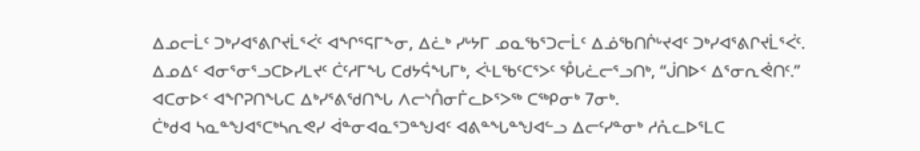ᐃᓄᓕᒫᑦ ᑐᒃᓯᐊᕐᕕᒋᔪᒫᕐᐹᑦ ᐊᖏᕐᕋᒥᖕᓂ, ᐃᓛᒃ ᓯᒡᔭᒥ ᓄᓇᖃᕐᑐᓕᒫᑦ ᐃᓅᖃᑎᒌᒡᔪᐊᑦ ᑐᒃᓯᐊᕐᕕᒋᔪᒫᕐᐹᑦ.
ᐃᓄᐃᑦ ᐊᓂᕐᓂᕐᓗᑕᐅᓯᒪᔪᑦ ᑖᑦᓱᒥᖓ ᑕᑯᔭᕌᖓᒥᒃ, ᐹᒻᒪᖃᑦᑕᕐᐳᑦ ᕾᒐᓛᓕᕐᓗᑎᒃ, “ᒎᑎᐅᑉ ᐃᕐᓂᕆᕚᑎᑦ.”
ᐊᑕᓂᐅᑉ ᐊᖏᕈᑎᖓᑕ ᐃᒃᓯᕐᕕᖁᑎᖓ ᐱᓕᔅᑍᓂᒦᓚᐅᕐᐳᖅ ᑕᖅᑭᓂᒃ 7ᓂᒃ.
ᑖᒃᑯᐊ ᓴᓇᓐᖑᐊᕐᑕᒃᓴᕆᕙᓯ ᐋᓐᓂᐊᓇᕐᑐᓐᖑᐊᑦ ᐊᕕᓐᖓᓐᖑᐊᓪᓗ ᐃᓕᑦᓯᓐᓂᒃ ᓱᕅᓚᐅᕐᒪᑕ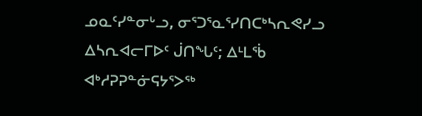ᓄᓇᑦᓯᓐᓂᒡᓗ, ᓂᕐᑐᕐᓇᕐᓯᑎᑕᒃᓴᕆᕙᓯᓗ ᐃᓴᕆᐊᓕᒥᐅᑦ ᒎᑎᖓᑦ; ᐃᒻᒪᖄ ᐊᒃᓱᕈᕈᓐᓃᕋᔭᕐᐳᖅ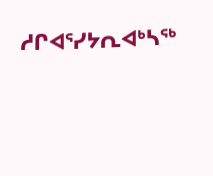ᓱᒋᐊᕐᓯᔭᕆᐊᒃᓴᖅ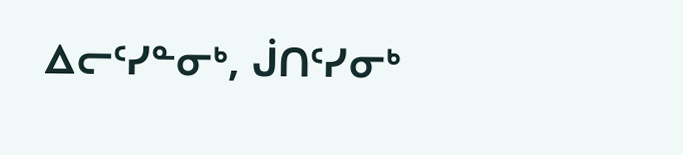ᐃᓕᑦᓯᓐᓂᒃ, ᒎᑎᑦᓯᓂᒃ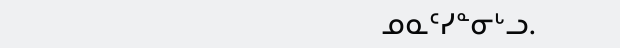ᓄᓇᑦᓯᓐᓂᒡᓗ.